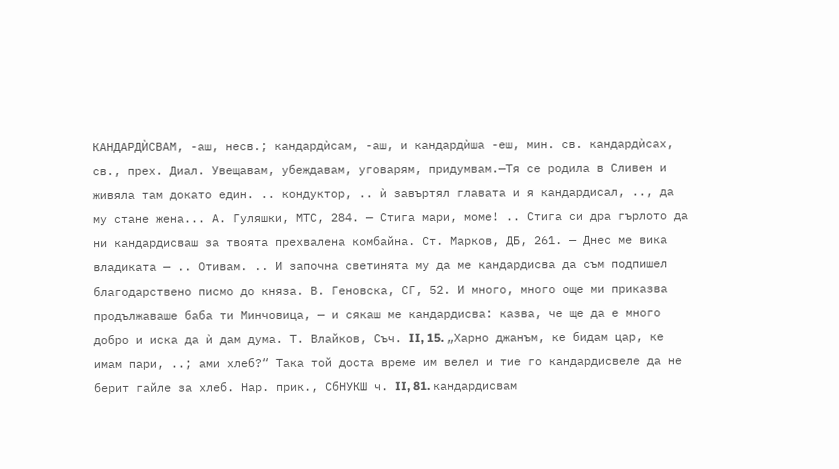КАНДАРДЍСВАМ, -аш, несв.; кандардѝсам, -аш, и кандардѝша -еш, мин. св. кандардѝсах, св., прех. Диал. Увещавам, убеждавам, уговарям, придумвам.—Тя се родила в Сливен и живяла там докато един. .. кондуктор, .. ѝ завъртял главата и я кандардисал, .., да му стане жена... А. Гуляшки, МТС, 284. — Стига мари, моме! .. Стига си дра гърлото да ни кандардисваш за твоята прехвалена комбайна. Ст. Марков, ДБ, 261. — Днес ме вика владиката — .. Отивам. .. И започна светинята му да ме кандардисва да съм подпишел благодарствено писмо до княза. В. Геновска, СГ, 52. И много, много още ми приказва продължаваше баба ти Минчовица, — и сякаш ме кандардисва: казва, че ще да е много добро и иска да ѝ дам дума. Т. Влайков, Съч. II, 15. „Харно джанъм, ке бидам цар, ке имам пари, ..; ами хлеб?“ Така той доста време им велел и тие го кандардисвеле да не берит гайле за хлеб. Нар. прик., СбНУКШ ч. II, 81. кандардисвам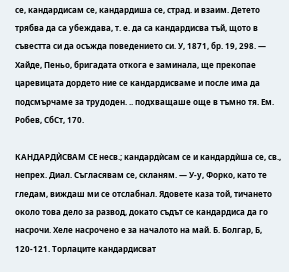се, кандардисам се, кандардиша се, страд. и взаим. Детето трябва да са убеждава, т. е. да са кандардисва тъй, щото в съвестта си да осъжда поведението си. У, 1871, бр. 19, 298. — Хайде, Пеньо, бригадата откога е заминала, ще прекопае царевицата дордето ние се кандардисваме и после има да подсмърчаме за трудоден. .. подхващаше още в тъмно тя. Ем. Робев, СбСт, 170.

КАНДАРДЍСВАМ СЕ несв.; кандардѝсам се и кандардѝша се, св., непрех. Диал. Съгласявам се, скланям. — У-у, Форко, като те гледам, виждаш ми се отслабнал. Ядовете каза той, тичането около това дело за развод, докато съдът се кандардиса да го насрочи. Хеле насрочено е за началото на май. Б. Болгар, Б, 120-121. Торлаците кандардисват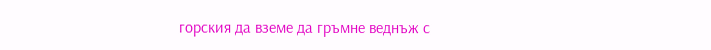горския да вземе да гръмне веднъж с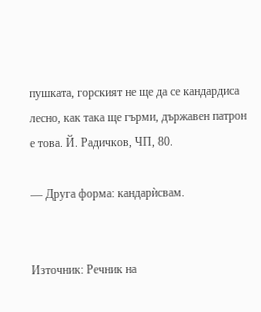пушката, горският не ще да се кандардиса лесно, как така ще гърми, държавен патрон е това. Й. Радичков, ЧП, 80.

— Друга форма: кандарѝсвам.


Източник: Речник на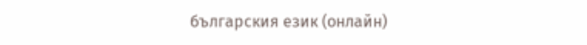българския език (онлайн)